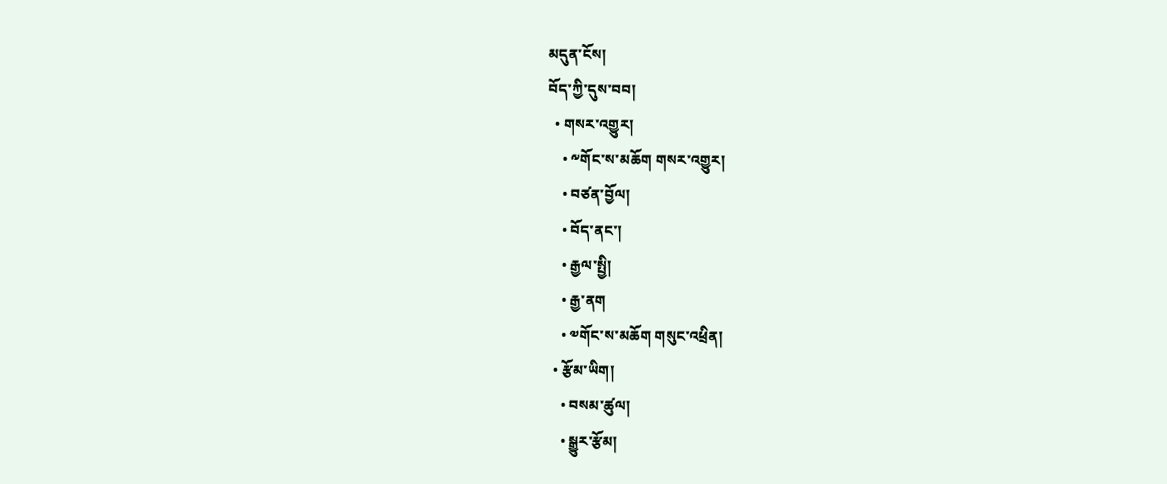མདུན་ངོས།
བོད་ཀྱི་དུས་བབ།
  • གསར་འགྱུར།
    • ༸གོང་ས་མཆོག གསར་འགྱུར།
    • བཙན་བྱོལ།
    • བོད་ནང་།
    • རྒྱལ་སྤྱི།
    • རྒྱ་ནག
    • ༧གོང་ས་མཆོག གསུང་འཕྲིན།
  • རྩོམ་ཡིག།
    • བསམ་ཚུལ།
    • སྒྱུར་རྩོམ།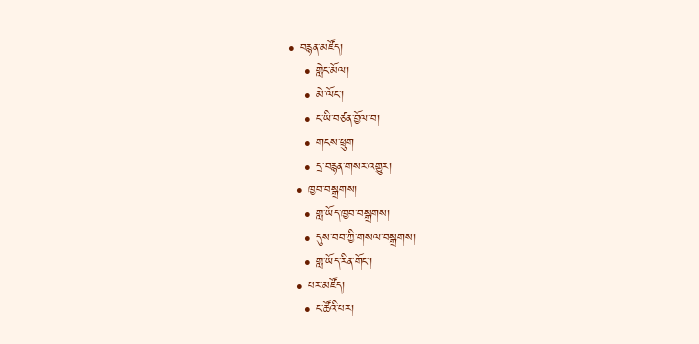• བརྙན་མཛོད།
    • གླེང་མོལ།
    • མེ་ལོང་།
    • ང་ཡི་བཙན་བྱོལ་བ།
    • གངས་ཕྲུག
    • དྲ་བརྙན་གསར་འགྱུར།
  • ཁྱབ་བསྒྲགས།
    • གླ་ཡོད་ཁྱབ་བསྒྲགས།
    • དུས་བབ་ཀྱི་གསལ་བསྒྲགས།
    • གླ་ཡོད་རིན་གོང་།
  • པར་མཛོད།
    • ང་ཚོའི་པར།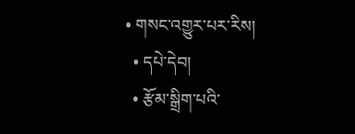• གསང་འགྱུར་པར་རིས།
  • དཔེ་དེབ།
  • རྩོམ་སྒྲིག་པའི་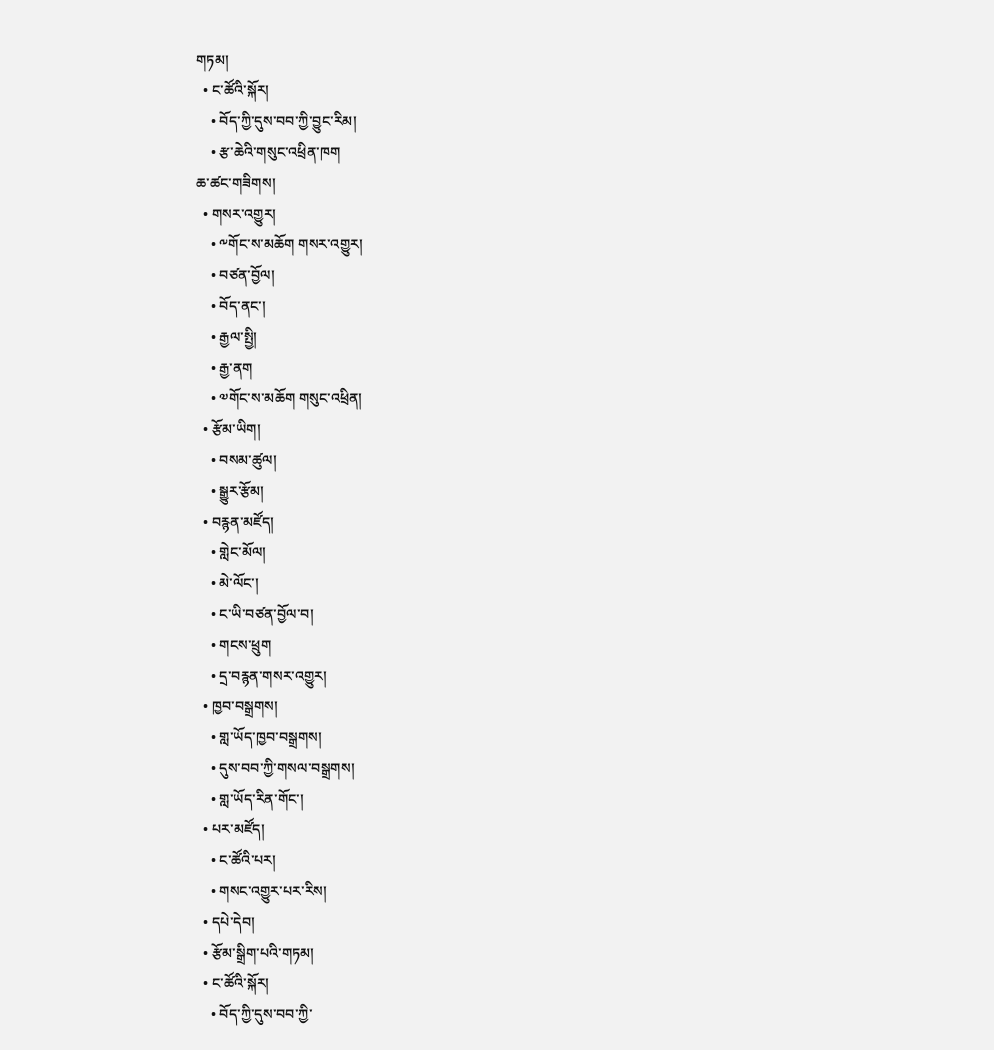གཏམ།
  • ང་ཚོའི་སྐོར།
    • བོད་ཀྱི་དུས་བབ་ཀྱི་བྱུང་རིམ།
    • རྩ་ཆེའི་གསུང་འཕྲིན་ཁག
ཆ་ཚང་གཟིགས།
  • གསར་འགྱུར།
    • ༸གོང་ས་མཆོག གསར་འགྱུར།
    • བཙན་བྱོལ།
    • བོད་ནང་།
    • རྒྱལ་སྤྱི།
    • རྒྱ་ནག
    • ༧གོང་ས་མཆོག གསུང་འཕྲིན།
  • རྩོམ་ཡིག།
    • བསམ་ཚུལ།
    • སྒྱུར་རྩོམ།
  • བརྙན་མཛོད།
    • གླེང་མོལ།
    • མེ་ལོང་།
    • ང་ཡི་བཙན་བྱོལ་བ།
    • གངས་ཕྲུག
    • དྲ་བརྙན་གསར་འགྱུར།
  • ཁྱབ་བསྒྲགས།
    • གླ་ཡོད་ཁྱབ་བསྒྲགས།
    • དུས་བབ་ཀྱི་གསལ་བསྒྲགས།
    • གླ་ཡོད་རིན་གོང་།
  • པར་མཛོད།
    • ང་ཚོའི་པར།
    • གསང་འགྱུར་པར་རིས།
  • དཔེ་དེབ།
  • རྩོམ་སྒྲིག་པའི་གཏམ།
  • ང་ཚོའི་སྐོར།
    • བོད་ཀྱི་དུས་བབ་ཀྱི་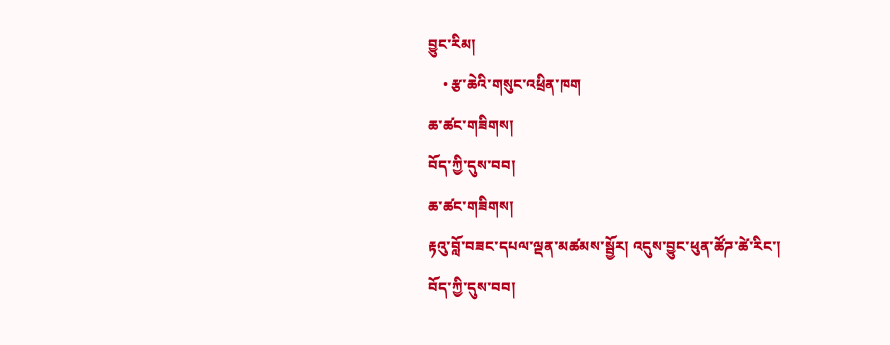བྱུང་རིམ།
    • རྩ་ཆེའི་གསུང་འཕྲིན་ཁག
ཆ་ཚང་གཟིགས།
བོད་ཀྱི་དུས་བབ།
ཆ་ཚང་གཟིགས།
རྟའུ་བློ་བཟང་དཔལ་ལྡན་མཚམས་སྦྱོར། འདུས་བྱུང་ཕུན་ཚོཌ་ཚེ་རིང་།
བོད་ཀྱི་དུས་བབ།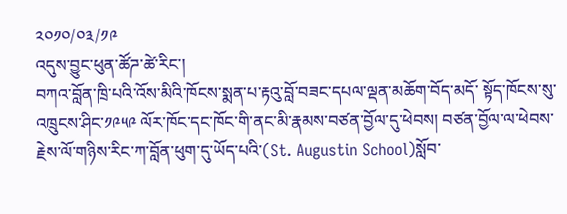༢༠༡༠/༠༣/༡༩
འདུས་བྱུང་ཕུན་ཚོཌ་ཚེ་རིང་།
བཀའ་བློན་ཁྲི་པའི་འོས་མིའི་ཁོངས་སྨན་པ་རྟའུ་བློ་བཟང་དཔལ་ལྡན་མཆོག་བོད་མདོ་ སྟོད་ཁོངས་སུ་འཁྲུངས་ཤིང་༡༩༥༩ ལོར་ཁོང་དང་ཁོང་གི་ནང་མི་རྣམས་བཙན་བྱོལ་དུ་ཕེབས། བཙན་བྱོལ་ལ་ཕེབས་རྗེས་ལོ་གཉིས་རིང་ཀ་བློན་ཕུག་དུ་ཡོད་པའི་(St. Augustin School)སློབ་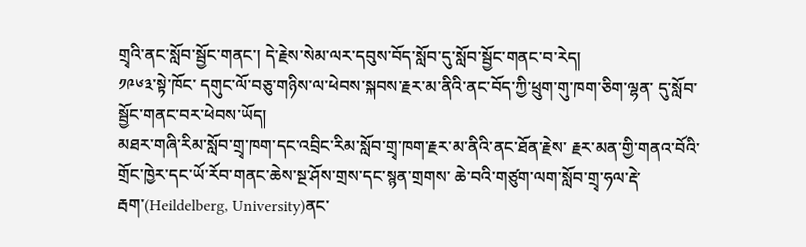གྲྭའི་ནང་སློབ་སྦྱོང་གནང་། དེ་རྗེས་སེམ་ལར་དབུས་བོད་སློབ་དུ་སློབ་སྦྱོང་གནང་བ་རེད།
༡༩༦༣་སྟེ་ཁོང་ དགུང་ལོ་བཅུ་གཉིས་ལ་ཕེབས་སྐབས་རྗར་མ་ནིའི་ནང་བོད་ཀྱི་ཕྲུག་གུ་ཁག་ཅིག་ལྷན་ དུ་སློབ་སྦྱོང་གནང་བར་ཕེབས་ཡོད།
མཐར་གཞི་རིམ་སློབ་གྲྭ་ཁག་དང་འབྲིང་རིམ་སློབ་གྲྭ་ཁག་རྗར་མ་ནིའི་ནང་ཐོན་རྗེས་ རྗར་མན་གྱི་གནའ་བོའི་གྲོང་ཁྱེར་དང་ཡོ་རོབ་གནང་ཆེས་སྔ་ཤོས་གྲས་དང་སྙན་གྲགས་ ཆེ་བའི་གཙུག་ལག་སློབ་གྲྭ་ཧལ་རྡེ་རྦག་(Heildelberg, University)ནང་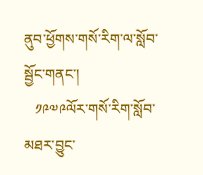ནུབ་ཕྱོགས་གསོ་རིག་ལ་སློབ་སྦྱོང་གནང་།
   ༡༩༧༩ལོར་གསོ་རིག་སློབ་མཐར་བྱུང་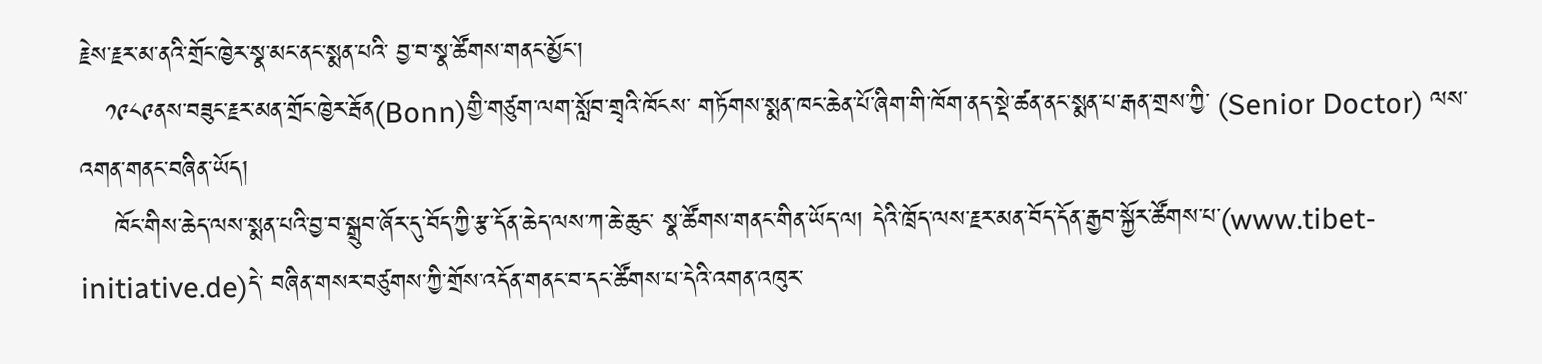རྗེས་རྗར་མ་ནའི་གྲོང་ཁྱེར་སྣ་མང་ནང་སྨན་པའི་ བྱ་བ་སྣ་ཚོགས་གནང་མྱོང་།
   ༡༩༨༩ནས་བཟུང་རྗར་མན་གྲོང་ཁྱེར་རྦོན(Bonn)གྱི་གཙུག་ལག་སློབ་གྲྭའི་ཁོངས་ གཏོགས་སྨན་ཁང་ཆེན་པོ་ཞིག་གི་ཁོག་ནད་སྡེ་ཚན་ནང་སྨན་པ་རྒན་གྲས་ཀྱི་ (Senior Doctor) ལས་འགན་གནང་བཞིན་ཡོད།
    ཁོང་གིས་ཆེད་ལས་སྨན་པའི་བྱ་བ་སྒྲུབ་ཞོར་དུ་བོད་ཀྱི་རྩ་དོན་ཆེད་ལས་ཀ་ཆེ་ཆུང་ སྣ་ཚོགས་གནང་གིན་ཡོད་ལ། དེའི་ཁྲོད་ལས་རྗར་མན་བོད་དོན་རྒྱབ་སྐྱོར་ཚོགས་པ་(www.tibet-initiative.de)དེ་ བཞིན་གསར་བཙུགས་ཀྱི་གྲོས་འདོན་གནང་བ་དང་ཚོགས་པ་དེའི་འགན་འཁུར་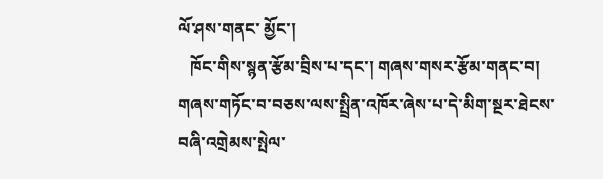ལོ་ཤས་གནང་ མྱོང་།
   ཁོང་གིས་སྙན་རྩོམ་བྲིས་པ་དང་། གཞས་གསར་རྩོམ་གནང་བ། གཞས་གཏོང་བ་བཅས་ལས་སྤྲིན་འཁོར་ཞེས་པ་དེ་མིག་སྔར་ཐེངས་བཞི་འགྲེམས་སྤེལ་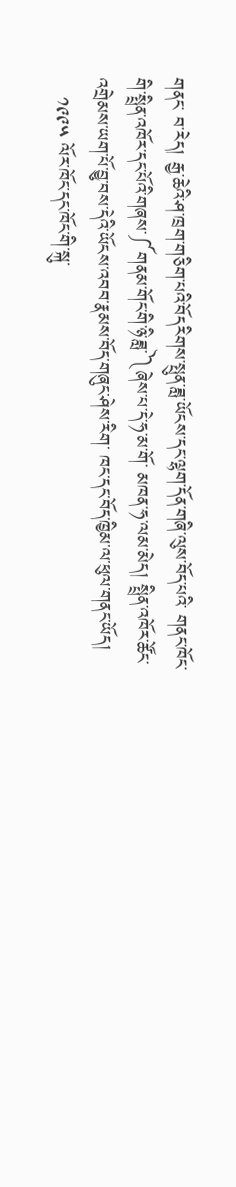གནང་ བ་རེད། རྒྱ་ཆེའི་ཤ་ཁྲག་གཅིག་པའི་བོདརིགས་སྤུན་ཟླ་ཡོངས་དང་ལྷག་དོན་གཞི་ལུས་བོད་པའི་ གནང་ཁོང་གི་སྤྲིན་འཁོར་དང་པོའི་གཞས་༼གནམ་གོང་གི་ཉི་ཟླ་༽ཞེས་པ་དེ་ཧ་མ་གོ་ མཁན་ཧ་ལམ་མེད། སྤྲིན་འཁོར་ཚོང་འགྲེམས་ཡག་པོ་བྱུ་བས་དེའི་ཡོངས་འབབ་རྣམས་བོད་གཞུང་ཤེས་རིག་ ཁང་དང་བོད་ཁྱིམ་ལ་ཕུལ་གནང་ཡོད།
   ༡༩༩༥ ལོར་ཁོང་དང་ཁོང་གི་སྐུ་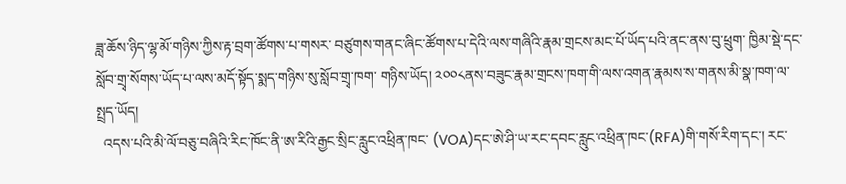ཟླ་ཆོས་ཉིད་ལྷ་མོ་གཉིས་ཀྱིས་རྟ་བྲག་ཚོགས་པ་གསར་ བཙུགས་གནང་ཞིང་ཚོགས་པ་དེའི་ལས་གཞིའི་རྣམ་གྲངས་མང་པོ་ཡོད་པའི་ནང་ནས་བུ་ཕྲུག་ ཁྱིམ་སྡེ་དང་སློབ་གྲྭ་སོགས་ཡོད་པ་ལས་མདོ་སྟོད་སྨད་གཉིས་སུ་སློབ་གྲྭ་ཁག་ གཉིས་ཡོད། ༢༠༠༨ནས་བཟུང་རྣམ་གྲངས་ཁག་གི་ལས་འགན་རྣམས་ས་གནས་མི་སྣ་ཁག་ལ་སྤྲད་ཡོད།
  འདས་པའི་མི་ལོ་བཅུ་བཞིའི་རིང་ཁོང་ནི་ཨ་རིའི་རྒྱང་སྲིང་རླུང་འཕྲིན་ཁང་ (VOA)དང་ཨེ་ཤི་ཡ་རང་དབང་རླུང་འཕྲིན་ཁང་(RFA)གི་གསོ་རིག་དང་། རང་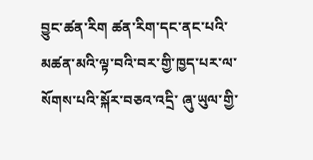བྱུང་ཚན་རིག ཚན་རིག་དང་ནང་པའི་མཚན་མའི་ལྟ་བའི་བར་གྱི་ཁྱད་པར་ལ་སོགས་པའི་སྐོར་བཅའ་འདྲི་ ཞུ་ཡུལ་གྱི་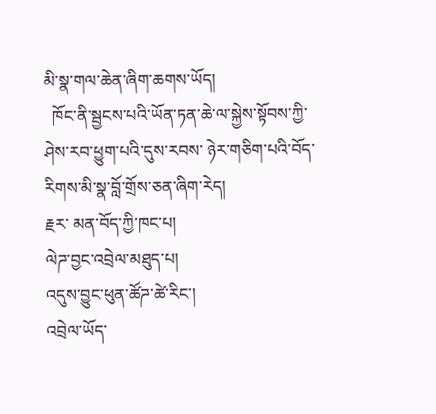མི་སྣ་གལ་ཆེན་ཞིག་ཆགས་ཡོད།
  ཁོང་ནི་སྦྱངས་པའི་ཡོན་ཏན་ཆེ་ལ་སྐྱེས་སྟོབས་ཀྱི་ཤེས་རབ་ཕྱུག་པའི་དུས་རབས་ ཉེར་གཅིག་པའི་བོད་རིགས་མི་སྣ་བློ་གྲོས་ཅན་ཞིག་རེད།
རྗར་ མན་བོད་ཀྱི་ཁང་པ།
ལེཌ་བྱང་འབྲེལ་མཐུད་པ།
འདུས་བྱུང་ཕུན་ཚོཌ་ཚེ་རིང་།
འབྲེལ་ཡོད་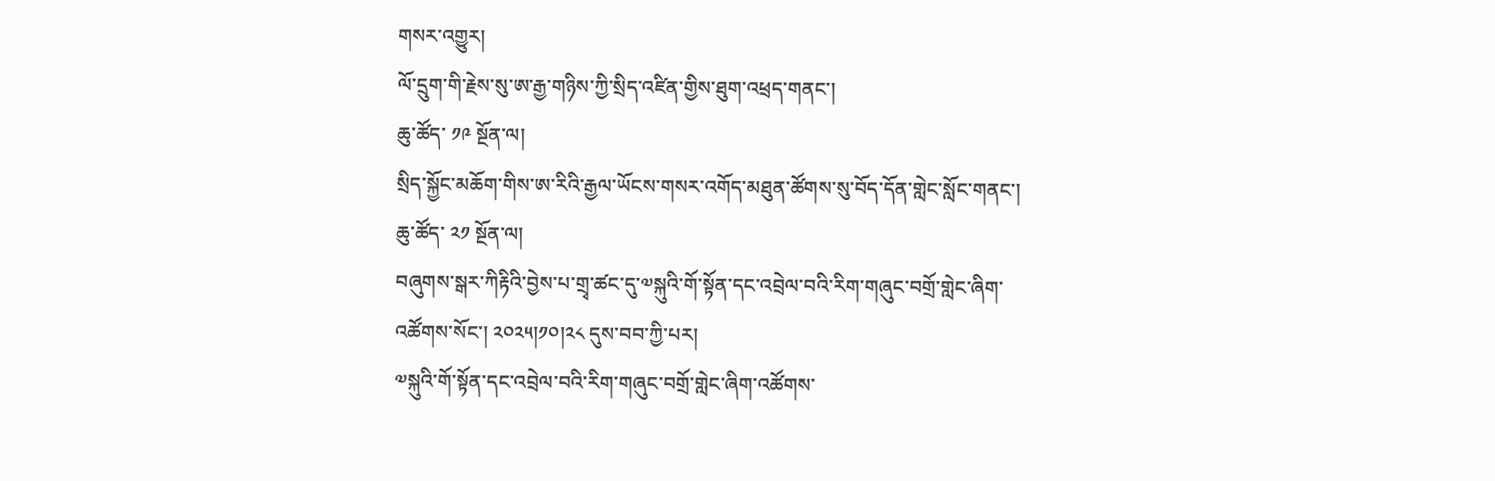གསར་འགྱུར།
ལོ་དྲུག་གི་རྗེས་སུ་ཨ་རྒྱ་གཉིས་ཀྱི་སྲིད་འཛིན་གྱིས་ཐུག་འཕྲད་གནང་།
ཆུ་ཚོད་ ༡༩ སྔོན་ལ།
སྲིད་སྐྱོང་མཆོག་གིས་ཨ་རིའི་རྒྱལ་ཡོངས་གསར་འགོད་མཐུན་ཚོགས་སུ་བོད་དོན་གླེང་སློང་གནང་།
ཆུ་ཚོད་ ༢༡ སྔོན་ལ།
བཞུགས་སྒར་ཀིརྟིའི་བྱེས་པ་གྲྭ་ཚང་དུ་༧སྐུའི་གོ་སྟོན་དང་འབྲེལ་བའི་རིག་གཞུང་བགྲོ་གླེང་ཞིག་འཚོགས་སོང་། ༢༠༢༥།༡༠།༢༨ དུས་བབ་ཀྱི་པར།
༧སྐུའི་གོ་སྟོན་དང་འབྲེལ་བའི་རིག་གཞུང་བགྲོ་གླེང་ཞིག་འཚོགས་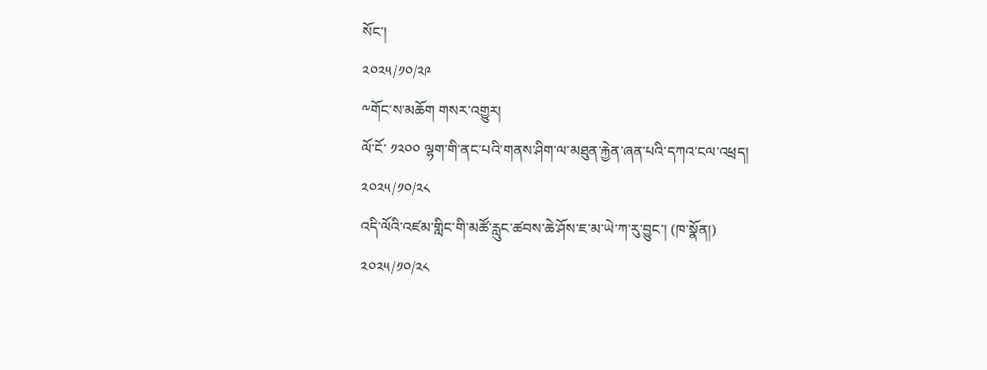སོང་།
༢༠༢༥/༡༠/༢༩
༸གོང་ས་མཆོག གསར་འགྱུར།
ལོ་ངོ་ ༡༢༠༠ ལྷག་གི་ནང་པའི་གནས་ཤིག་ལ་མཐུན་རྐྱེན་ཞན་པའི་དཀའ་ངལ་འཕྲད།
༢༠༢༥/༡༠/༢༨
འདི་ལོའི་འཛམ་གླིང་གི་མཚོ་རླུང་ཚབས་ཆེ་ཤོས་ཇ་མ་ཡེ་ཀ་རུ་བྱུང་། (ཁ་སྣོན།)
༢༠༢༥/༡༠/༢༨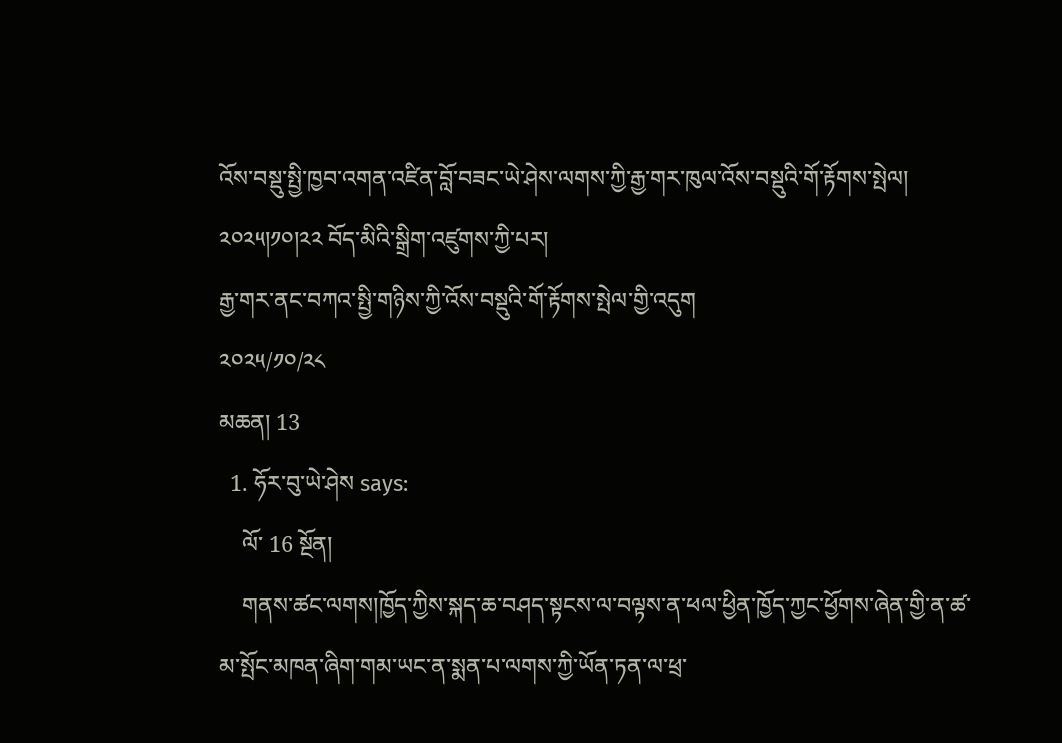འོས་བསྡུ་སྤྱི་ཁྱབ་འགན་འཛིན་བློ་བཟང་ཡེ་ཤེས་ལགས་ཀྱི་རྒྱ་གར་ཁུལ་འོས་བསྡུའི་གོ་རྟོགས་སྤེལ། ༢༠༢༥།༡༠།༢༢ བོད་མིའི་སྒྲིག་འཛུགས་ཀྱི་པར།
རྒྱ་གར་ནང་བཀའ་སྤྱི་གཉིས་ཀྱི་འོས་བསྡུའི་གོ་རྟོགས་སྤེལ་གྱི་འདུག
༢༠༢༥/༡༠/༢༨
མཆན། 13
  1. ཧོར་བུ་ཡེ་ཤེས says:
    ལོ་ 16 སྔོན།
    གནས་ཚང་ལགས།ཁྱོད་ཀྱིས་སྐད་ཆ་བཤད་སྟངས་ལ་བལྟས་ན་ཕལ་ཕྱིན་ཁྱོད་ཀྱང་ཕྱོགས་ཞེན་གྱི་ན་ཚ་མ་སྤོང་མཁན་ཞིག་གམ་ཡང་ན་སྨན་པ་ལགས་ཀྱི་ཡོན་ཏན་ལ་ཕྲ་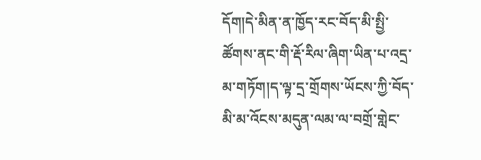དོག།དེ་མིན་ན་ཁྱོད་རང་བོད་མི་སྤྱི་ཚོགས་ནང་གི་རྡོ་རིལ་ཞིག་ཡིན་པ་འདྲ་མ་གཏོག།ད་ལྟ་དྲ་གྲོགས་ཡོངས་ཀྱི་བོད་མི་མ་འོངས་མདུན་ལམ་ལ་བགྲོ་གླེང་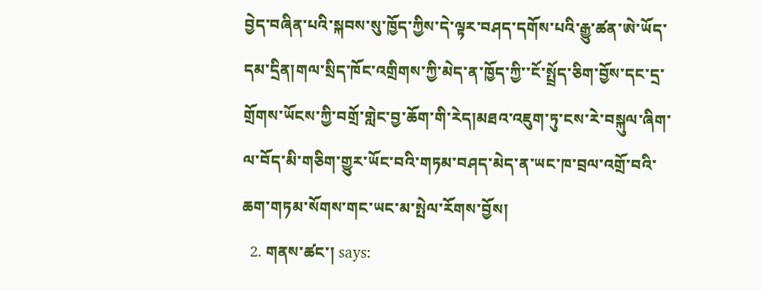བྱེད་བཞིན་པའི་སྐབས་སུ་ཁྱོད་ཀྱིས་དེ་ལྟར་བཤད་དགོས་པའི་རྒྱུ་ཚན་ཨེ་ཡོད་དམ་དྲིན།གལ་སྲིད་ཁོང་འགྲིགས་ཀྱི་མེད་ན་ཁྱོད་ཀྱི་་ངོ་སྤྲོད་ཅིག་བྱོས་དང་དྲ་གྲོགས་ཡོངས་ཀྱི་བགྲོ་གླེང་བྱ་ཆོག་གི་རེད།མཐའ་འཇུག་ཏུ་ངས་རེ་བསྐུལ་ཞིག་ལ་བོད་མི་གཅིག་གྱུར་ཡོང་བའི་གཏམ་བཤད་མེད་ན་ཡང་ཁ་བྲལ་འགྲོ་བའི་ཆག་གཏམ་སོགས་གང་ཡང་མ་སྤེལ་རོགས་བྱོས།
  2. གནས་ཚང་། says: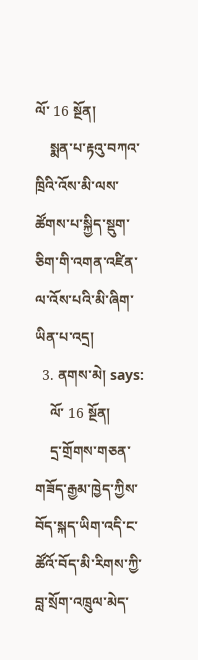ལོ་ 16 སྔོན།
    སྨན་པ་རྟའུ་བཀའ་ཁྲིའི་འོས་མི་ལས་ཚོགས་པ་སྐྱིད་སྡུག་ཅིག་གི་འགན་འཛིན་ལ་འོས་པའི་མི་ཞིག་ཡིན་པ་འདྲ།
  3. ནགས་མེ། says:
    ལོ་ 16 སྔོན།
    དྲ་གྲོགས་གཅན་གཟོད་རྒྱམ་ཁྱེད་ཀྱིས་བོད་སྐད་ཡིག་འདི་ང་ཚོའོ་བོད་མི་རིགས་ཀྱི་བླ་སྲོག་འཁྲུལ་མེད་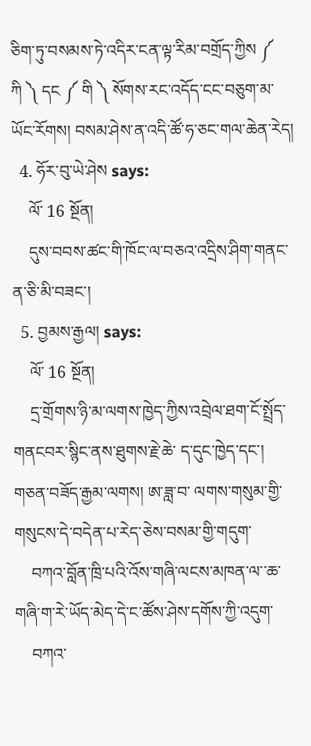ཅིག་ཏུ་བསམས་ཏེ་འདིར་ངན་ལྟ་རིམ་བགྲོད་ཀྱིས ༼ ཀི ༽ དང ༼ གི ༽ སོགས་རང་འདོད་ངང་བཅུག་མ་ཡོང་རོགས། བསམ་ཤེས་ན་འདི་ཚོ་ཧ་ཅང་གལ་ཆེན་རེད།
  4. ཧོར་བུ་ཡེ་ཤེས says:
    ལོ་ 16 སྔོན།
    དུས་བབས་ཚང་གི་ཁོང་ལ་བཅའ་འདྲིས་ཤིག་གནང་ན་ཅི་མི་བཟང་།
  5. བྱམས་རྒྱལ། says:
    ལོ་ 16 སྔོན།
    དྲ་གྲོགས་ཉི་མ་ལགས་ཁྱེད་ཀྱིས་འབྲེལ་ཐག་ངོ་སྤྲོད་གནངབར་སྙིང་ནས་ཐུགས་རྗེ་ཆེ་ ད་དུང་ཁྱེད་དང་། གཅན་བཟོད་རྒྱམ་ལགས། ཨ་ཟླ་བ་ ལགས་གསུམ་གྱི་གསུངས་དེ་བདེན་པ་རེད་ཅེས་བསམ་གྱི་གདུག་
    བཀའ་བློན་ཁྲི་པའི་འོས་གཞི་ལངས་མཁན་ལ་་ཆ་གཞི་ག་རེ་ཡོད་མེད་དེ་ང་ཚོས་ཤེས་དགོས་ཀྱི་འདུག་
    བཀའ་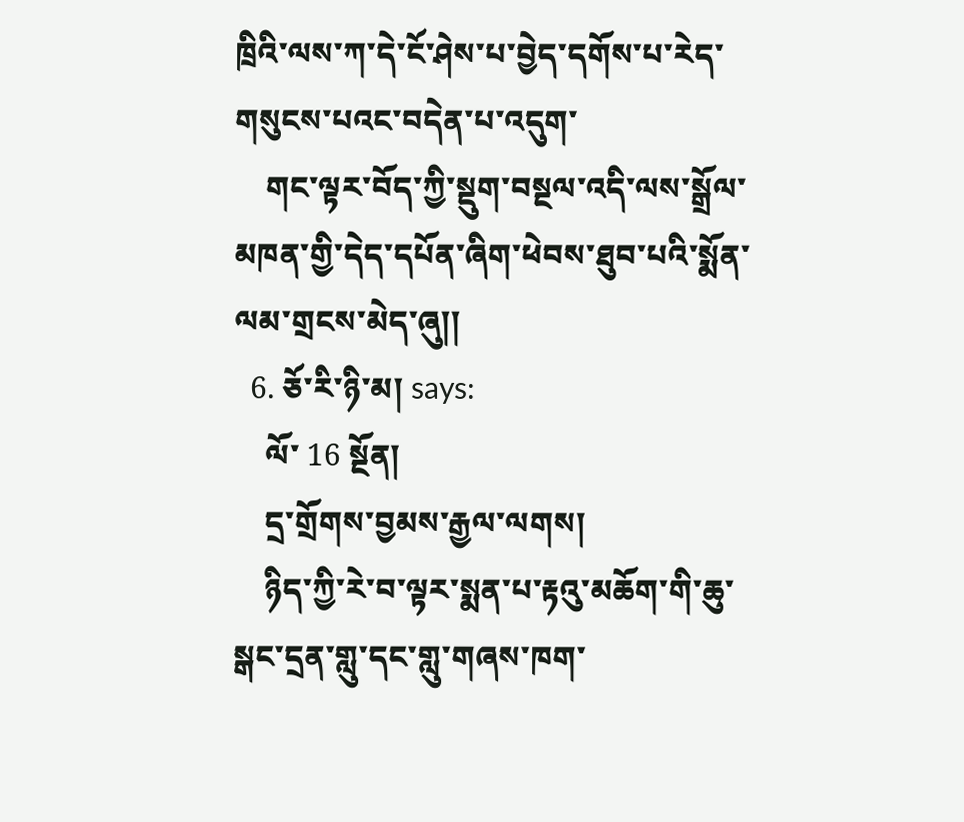ཁྲིའི་ལས་ཀ་དེ་ངོ་ཤེས་པ་བྱེད་དགོས་པ་རེད་གསུངས་པའང་བདེན་པ་འདུག་
    གང་ལྟར་བོད་ཀྱི་སྡུག་བསྔལ་འདི་ལས་སྒྲོལ་མཁན་གྱི་དེད་དཔོན་ཞིག་ཕེབས་ཐུབ་པའི་སྨོན་ལམ་གྲངས་མེད་ཞུ།།
  6. ཅོ་རི་ཉི་མ། says:
    ལོ་ 16 སྔོན།
    དྲ་གྲོགས་བྱམས་རྒྱལ་ལགས།
    ཉིད་ཀྱི་རེ་བ་ལྟར་སྨན་པ་རྟའུ་མཆོག་གི་ཆུ་སྒང་དྲན་གླུ་དང་གླུ་གཞས་ཁག་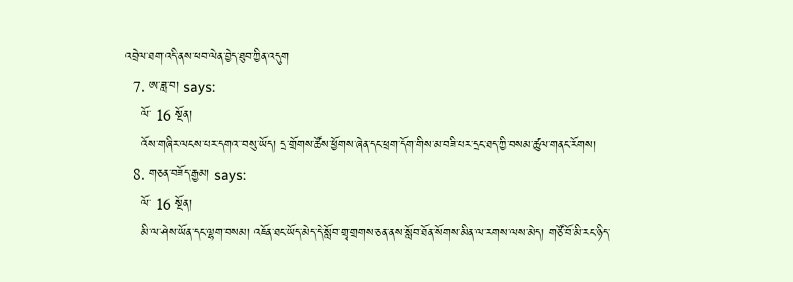འབྲེལ་ཐག་འདི་ནས་ཕབ་ལེན་བྱེད་ཐུབ་ཀྱིན་འདུག
  7. ཨ་ཟླ་བ། says:
    ལོ་ 16 སྔོན།
    འོས་གཞིར་ལངས་པར་དགའ་་བསུ་ཡོད། དྲ་གྲོགས་ཚོས་ཕྱོགས་ཞེན་དང་ཕྲག་དོག་གིས་མ་བཟི་པར་དྲང་ཐད་ཀྱི་བསམ་ཚུལ་གནང་རོགས།
  8. གཅན་བཟོད་རྒྱམ། says:
    ལོ་ 16 སྔོན།
    མི་ལ་ཤེས་ཡོན་དང་ལྷག་བསམ། འཇོན་ཐང་ཡོད་མེད་དེ་སློབ་གྲྭ་གྲགས་ཅན་ནས་སློབ་ཐོན་སོགས་མིན་ལ་རགས་ལས་མེད། གཙོ་བོ་མི་རང་ཉིད་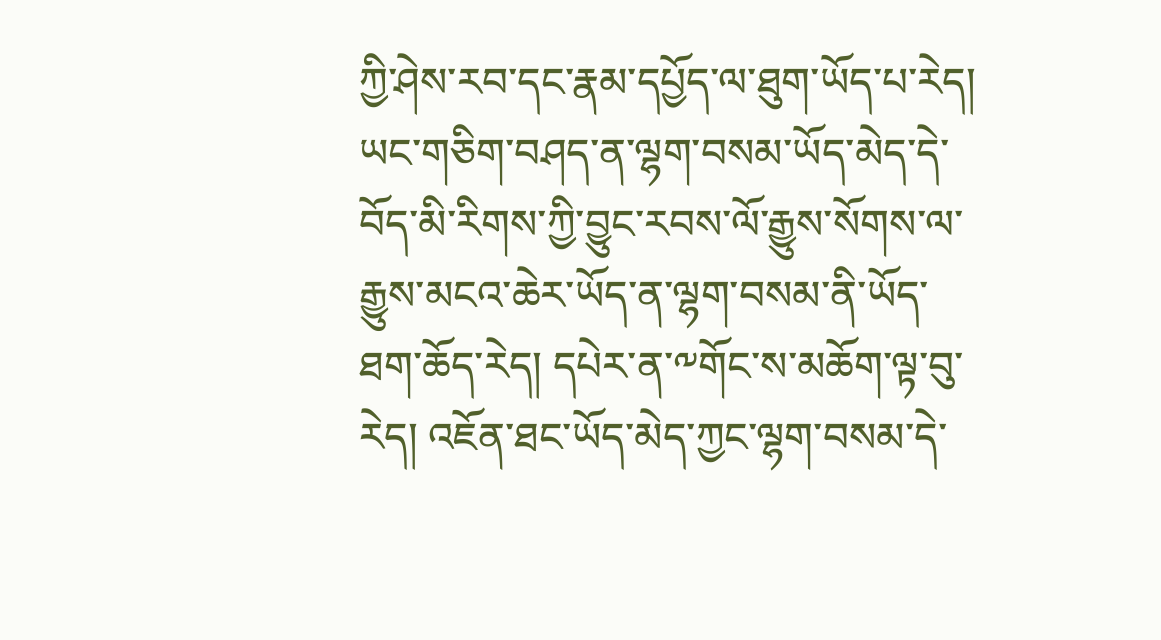ཀྱི་ཤེས་རབ་དང་རྣམ་དཔྱོད་ལ་ཐུག་ཡོད་པ་རེད། ཡང་གཅིག་བཤད་ན་ལྷག་བསམ་ཡོད་མེད་དེ་བོད་མི་རིགས་ཀྱི་བྱུང་རབས་ལོ་རྒྱུས་སོགས་ལ་རྒྱུས་མངའ་ཆེར་ཡོད་ན་ལྷག་བསམ་ནི་ཡོད་ཐག་ཆོད་རེད། དཔེར་ན་༸གོང་ས་མཆོག་ལྟ་བུ་རེད། འཇོན་ཐང་ཡོད་མེད་ཀྱང་ལྷག་བསམ་དེ་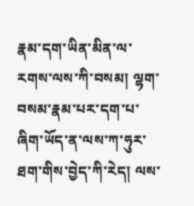རྣམ་དག་ཡིན་མིན་ལ་རགས་ལས་ཀི་བསམ། ལྷག་བསམ་རྣམ་པར་དག་པ་ཞིག་ཡོད་ན་ལས་ཀ་ཧུར་ཐག་གིས་བྱེད་ཀི་རེད། ལས་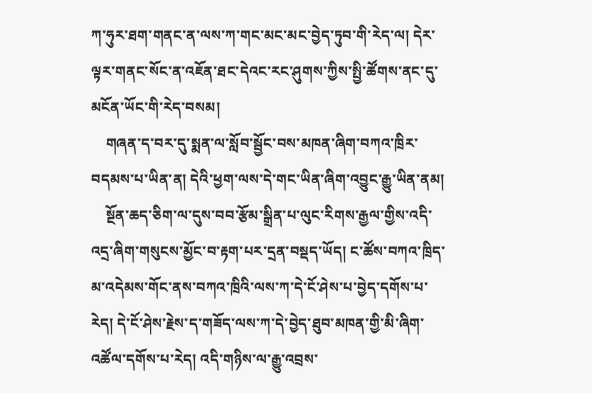ཀ་ཧུར་ཐག་གནང་ན་ལས་ཀ་གང་མང་མང་བྱེད་ཏུབ་གི་རེད་ལ། དེར་ལྟར་གནང་སོང་ན་འཇོན་ཐང་དེའང་རང་ཤུགས་ཀྱིས་སྤྱི་ཚོགས་ནང་དུ་མངོན་ཡོང་གི་རེད་བསམ།
    གཞན་ད་བར་དུ་སྨན་ལ་སློབ་སྦྱོང་བས་མཁན་ཞིག་བཀའ་ཁྲིར་བདམས་པ་ཡིན་ན། དེའི་ཕྱག་ལས་དེ་གང་ཡིན་ཞིག་འབྱུང་རྒྱུ་ཡིན་ནམ།
    སྔོན་ཆད་ཅིག་ལ་དུས་བབ་རྩོམ་སྒྲིན་པ་ལུང་རིགས་རྒྱལ་གྱིས་འདི་འདྲ་ཞིག་གསུངས་མྱོང་བ་རྟག་པར་དྲན་བསྡད་ཡོད། ང་ཚོས་བཀའ་ཁྲིད་མ་འདེམས་གོང་ནས་བཀའ་ཁྲིའི་ལས་ཀ་དེ་ངོ་ཤེས་པ་བྱེད་དགོས་པ་རེད། དེ་ངོ་ཤེས་རྗེས་ད་གཟོད་ལས་ཀ་དེ་བྱེད་ཐུབ་མཁན་གྱི་མི་ཞིག་འཚོལ་དགོས་པ་རེད། འདི་གཉིས་ལ་རྒྱུ་འབྲས་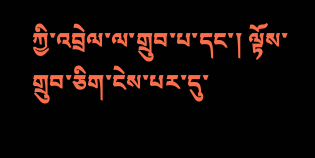ཀྱི་འབྲེལ་ལ་གྲུབ་པ་དང་། ལྟོས་གྲུབ་ཅིག་ངེས་པར་དུ་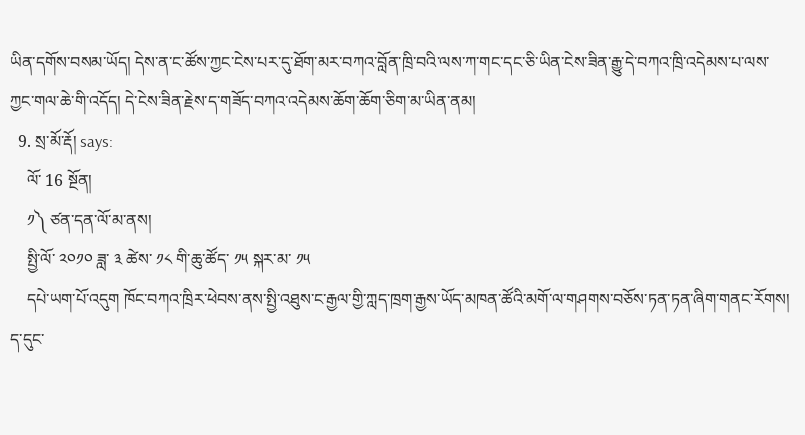ཡིན་དགོས་བསམ་ཡོད། དེས་ན་ང་ཚོས་ཀྱང་ངེས་པར་དུ་ཐོག་མར་བཀའ་བློན་ཁྲི་བའི་ལས་ཀ་གང་དང་ཅི་ཡིན་ངེས་ཟིན་རྒྱུ་དེ་བཀའ་ཁྲི་འདེམས་པ་ལས་ཀྱང་གལ་ཆེ་གི་འདོད། དེ་ངེས་ཟིན་རྗེས་ད་གཟོད་བཀའ་འདེམས་ཆོག་ཆོག་ཅིག་མ་ཡིན་ནམ།
  9. སྲ་མོ་རྡོ། says:
    ལོ་ 16 སྔོན།
    ༡༽ ཙན་དན་ལོ་མ་ནས།
    སྤྱི་ལོ་ ༢༠༡༠ ཟླ་ ༣ ཚེས་ ༡༨ གི་ཆུ་ཚོད་ ༡༥ སྐར་མ་ ༡༥
    དཔེ་ཡག་པོ་འདུག ཁོང་བཀའ་ཁྲིར་ཕེབས་ནས་སྤྱི་འཐུས་ང་རྒྱལ་གྱི་ཀླད་ཁྲག་རྒྱས་ཡོད་མཁན་ཚོའི་མགོ་ལ་གཤགས་བཅོས་ཏན་ཏན་ཞིག་གནང་རོགས། ད་དུང་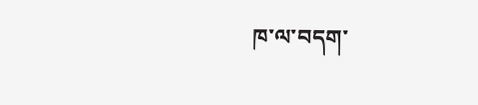ཁ་ལ་བདག་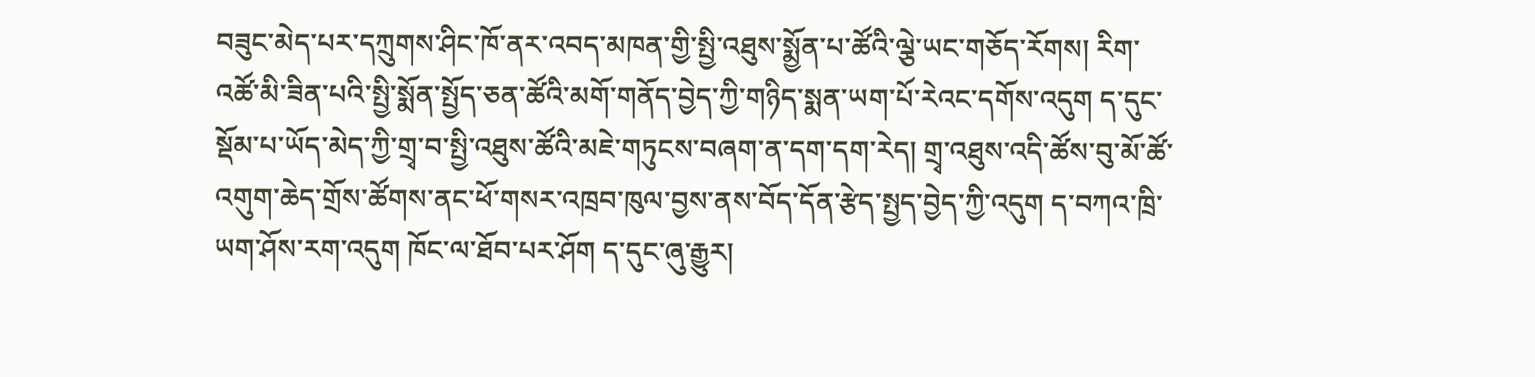བཟུང་མེད་པར་དཀྲུགས་ཤིང་ཁོ་ནར་འབད་མཁན་གྱི་སྤྱི་འཐུས་སྨྱོན་པ་ཚོའི་ལྕེ་ཡང་གཅོད་རོགས། རིག་འཚོ་མི་ཟིན་པའི་སྤྱི་སྨོན་སྤྱོད་ཅན་ཚོའི་མགོ་གནོད་བྱེད་ཀྱི་གཉིད་སྨན་ཡག་པོ་རེའང་དགོས་འདུག ད་དུང་སྡོམ་པ་ཡོད་མེད་ཀྱི་གྲྭ་བ་སྤྱི་འཐུས་ཚོའི་མཇེ་གཏུངས་བཞག་ན་དག་དག་རེད། གྲྭ་འཐུས་འདི་ཚོས་བུ་མོ་ཚོ་འགུག་ཆེད་གྲོས་ཚོགས་ནང་ཕོ་གསར་འཁྲབ་ཁུལ་བྱས་ནས་བོད་དོན་རྩེད་སྤྱད་བྱེད་ཀྱི་འདུག ད་བཀའ་ཁྲི་ཡག་ཤོས་རག་འདུག ཁོང་ལ་ཐོབ་པར་ཤོག ད་དུང་ཞུ་རྒྱུར།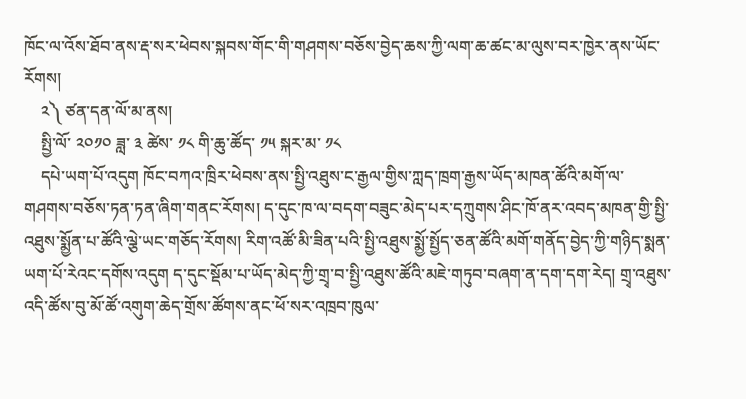ཁོང་ལ་འོས་ཐོབ་ནས་རྡ་སར་ཕེབས་སྐབས་གོང་གི་གཤགས་བཅོས་བྱེད་ཆས་ཀྱི་ལག་ཆ་ཚང་མ་ལུས་བར་ཁྱེར་ནས་ཡོང་རོགས།
    ༢༽ ཙན་དན་ལོ་མ་ནས།
    སྤྱི་ལོ་ ༢༠༡༠ ཟླ་ ༣ ཚེས་ ༡༨ གི་ཆུ་ཚོད་ ༡༥ སྐར་མ་ ༡༨
    དཔེ་ཡག་པོ་འདུག ཁོང་བཀའ་ཁྲིར་ཕེབས་ནས་སྤྱི་འཐུས་ང་རྒྱལ་གྱིས་ཀླད་ཁྲག་རྒྱས་ཡོད་མཁན་ཚོའི་མགོ་ལ་གཤགས་བཅོས་ཏན་ཏན་ཞིག་གནང་རོགས། ད་དུང་ཁ་ལ་བདག་བཟུང་མེད་པར་དཀྲུགས་ཤིང་ཁོ་ནར་འབད་མཁན་གྱི་སྤྱི་འཐུས་སྨྱོན་པ་ཚོའི་ལྕེ་ཡང་གཅོད་རོགས། རིག་འཚོ་མི་ཟིན་པའི་སྤྱི་འཐུས་སྨྱོ་སྤྱོད་ཅན་ཚོའི་མགོ་གནོད་བྱེད་ཀྱི་གཉིད་སྨན་ཡག་པོ་རེའང་དགོས་འདུག ད་དུང་སྡོམ་པ་ཡོད་མེད་ཀྱི་གྲྭ་བ་སྤྱི་འཐུས་ཚོའི་མཇེ་གཏུབ་བཞག་ན་དག་དག་རེད། གྲྭ་འཐུས་འདི་ཚོས་བུ་མོ་ཚོ་འགུག་ཆེད་གྲོས་ཚོགས་ནང་ཕོ་སར་འཁྲབ་ཁུལ་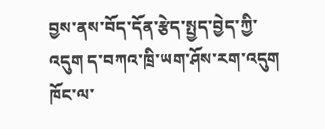བྱས་ནས་བོད་དོན་རྩེད་སྤྱད་བྱེད་ཀྱི་འདུག ད་བཀའ་ཁྲི་ཡག་ཤོས་རག་འདུག ཁོང་ལ་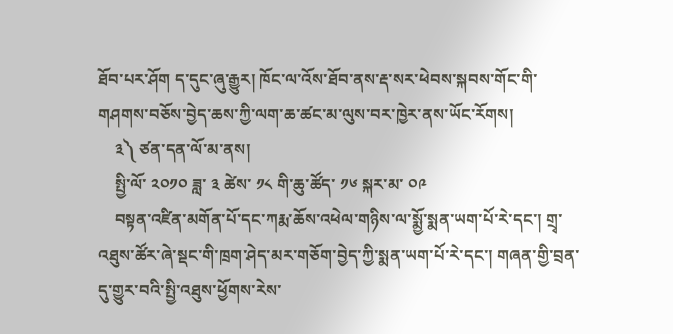ཐོབ་པར་ཤོག ད་དུང་ཞུ་རྒྱུར། ཁོང་ལ་འོས་ཐོབ་ནས་རྡ་སར་ཕེབས་སྐབས་གོང་གི་གཤགས་བཅོས་བྱེད་ཆས་ཀྱི་ལག་ཆ་ཚང་མ་ལུས་བར་ཁྱེར་ནས་ཡོང་རོགས།
    ༣༽ ཙན་དན་ལོ་མ་ནས།
    སྤྱི་ལོ་ ༢༠༡༠ ཟླ་ ༣ ཚེས་ ༡༨ གི་ཆུ་ཚོད་ ༡༦ སྐར་མ་ ༠༩
    བསྟན་འཛིན་མགོན་པོ་དང་ཀརྨ་ཆོས་འཕེལ་གཉིས་ལ་སྨྱོ་སྨན་ཡག་པོ་རེ་དང་། གྲྭ་འཐུས་ཚོར་ཞེ་སྡང་གི་ཁྲག་ཤེད་མར་གཅོག་བྱེད་ཀྱི་སྨན་ཡག་པོ་རེ་དང་། གཞན་གྱི་བྲན་དུ་གྱུར་བའི་སྤྱི་འཐུས་ཕྱོགས་རེས་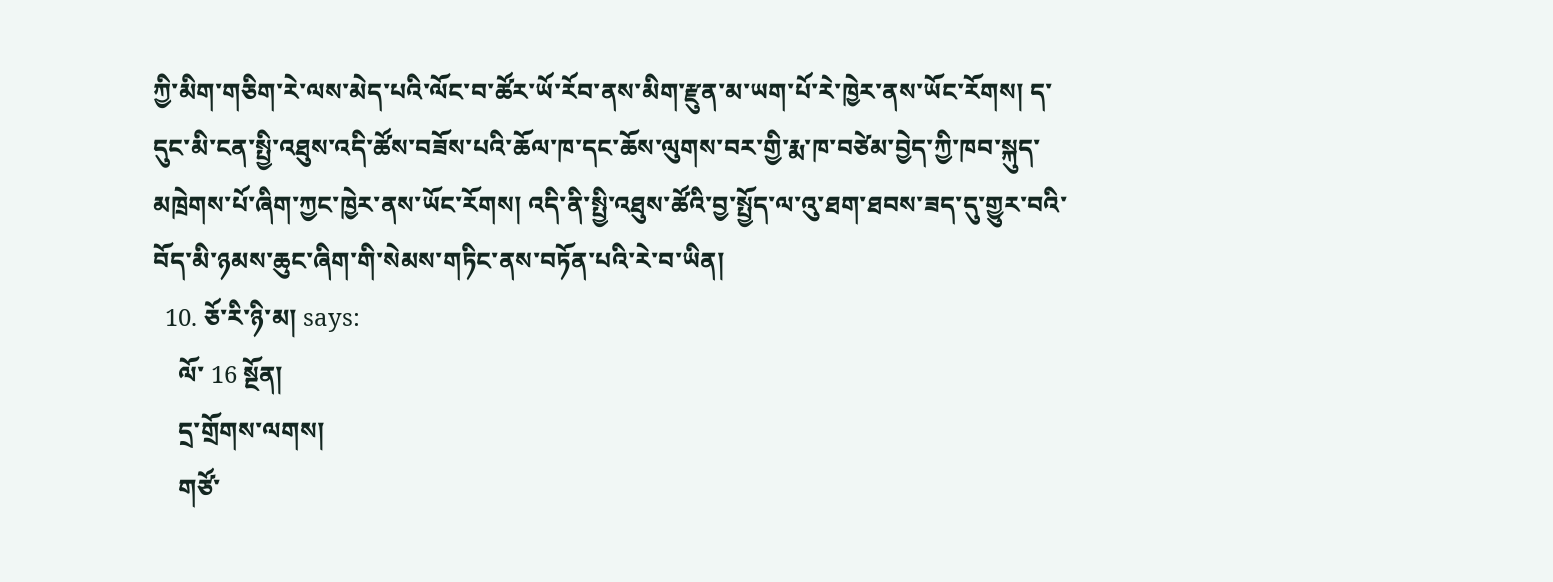ཀྱི་མིག་གཅིག་རེ་ལས་མེད་པའི་ལོང་བ་ཚོར་ཡོ་རོབ་ནས་མིག་རྫུན་མ་ཡག་པོ་རེ་ཁྱེར་ནས་ཡོང་རོགས། ད་དུང་མི་ངན་སྤྱི་འཐུས་འདི་ཚོས་བཟོས་པའི་ཆོལ་ཁ་དང་ཆོས་ལུགས་བར་གྱི་རྨ་ཁ་བཙེམ་བྱེད་ཀྱི་ཁབ་སྐུད་མཁྲེགས་པོ་ཞིག་ཀྱང་ཁྱེར་ནས་ཡོང་རོགས། འདི་ནི་སྤྱི་འཐུས་ཚོའི་བྱ་སྤྱོད་ལ་འུ་ཐག་ཐབས་ཟད་དུ་གྱུར་བའི་བོད་མི་ཉམས་ཆུང་ཞིག་གི་སེམས་གཏིང་ནས་བཏོན་པའི་རེ་བ་ཡིན།
  10. ཅོ་རི་ཉི་མ། says:
    ལོ་ 16 སྔོན།
    དྲ་གྲོགས་ལགས།
    གཙོ་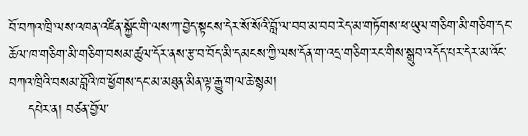བོ་བཀའ་ཁྲི་ལས་འཁན་འཛིན་སྐྱོང་གི་ལས་ཀ་བྱེད་སྟངས་དེར་སོ་སོའི་བློ་ལ་བབ་མ་བབ་རེད་མ་གཏོགས་ཕ་ཡུལ་གཅིག་མི་གཅིག་དང་ཆོལ་ཁ་གཅིག་མི་གཅིག་བསམ་ཚུལ་དོར་ནས་རྩ་བ་བོད་མི་དམངས་ཀྱི་ལས་དོན་ག་འདྲ་གཅིག་རང་གིས་སྒྲུབ་འདོད་པར་དེར་མ་འོང་བཀའ་ཁྲིའི་བསམ་བློའི་ཁ་ཕྱོགས་དང་མ་མཐུན་མིན་ལྟ་རྒྱུ་གལ་ཆེ་སྙམ།
    དཔེར་ན། བཙན་བྱོལ་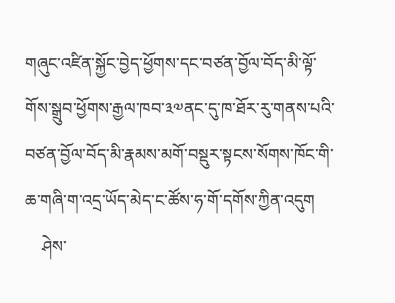གཞུང་འཛིན་སྐྱོང་བྱེད་ཕྱོགས་དང་བཙན་བྱོལ་བོད་མི་ལྟོ་གོས་སྒྲུབ་ཕྱོགས་རྒྱལ་ཁབ་༣༧ནང་དུ་ཁ་ཐོར་རུ་གནས་པའི་བཙན་བྱོལ་བོད་མི་རྣམས་མགོ་བསྡུར་སྟངས་སོགས་ཁོང་གི་ཆ་གཞི་ག་འདྲ་ཡོད་མེད་ང་ཚོས་ཧ་གོ་དགོས་ཀྱིན་འདུག
    ཤེས་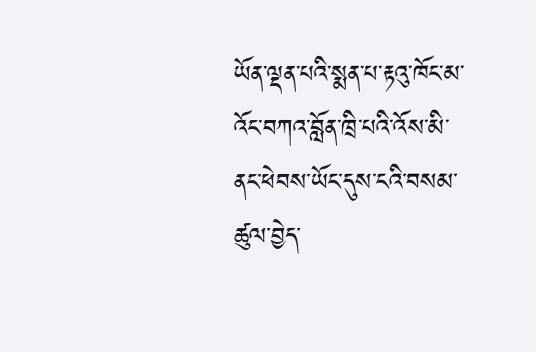ཡོན་ལྡན་པའི་སྨན་པ་རྟའུ་ཁོང་མ་འོང་བཀའ་བློན་ཁྲི་པའི་འོས་མི་ནང་ཕེབས་ཡོང་དུས་ངའི་བསམ་ཚུལ་བྱེད་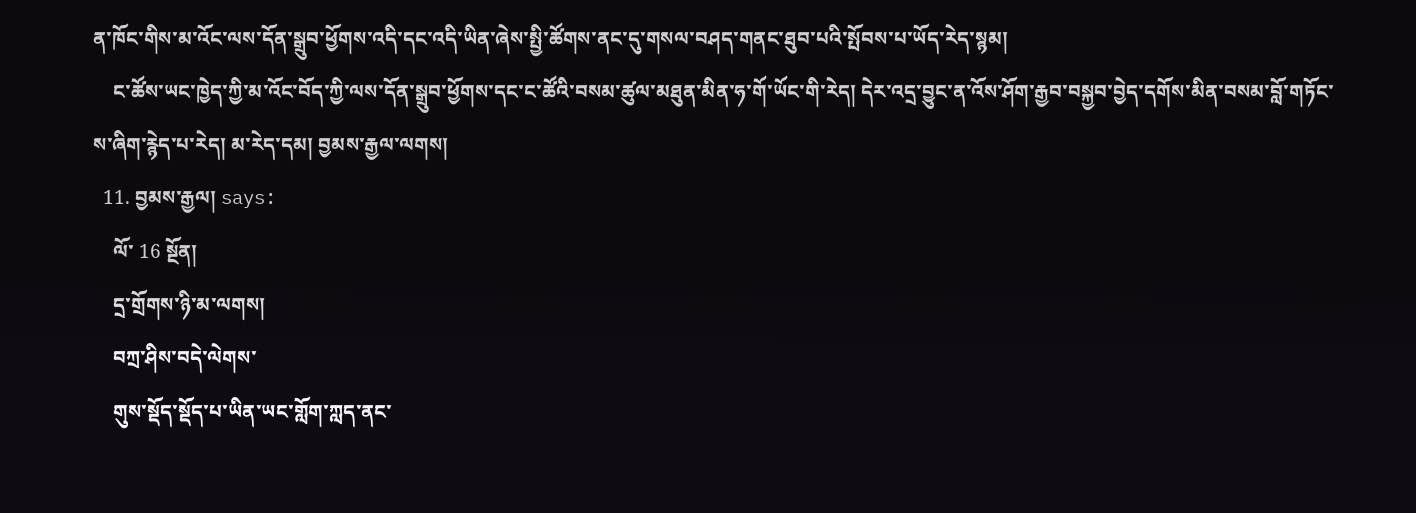ན་ཁོང་གིས་མ་འོང་ལས་དོན་སྒྲུབ་ཕྱོགས་འདི་དང་འདི་ཡིན་ཞེས་སྤྱི་ཚོགས་ནང་དུ་གསལ་བཤད་གནང་ཐུབ་པའི་སྤོབས་པ་ཡོད་རེད་སྙམ།
    ང་ཚོས་ཡང་ཁྱེད་ཀྱི་མ་འོང་བོད་ཀྱི་ལས་དོན་སྒྲུབ་ཕྱོགས་དང་ང་ཚོའི་བསམ་ཚུལ་མཐུན་མིན་ཧ་གོ་ཡོང་གི་རེད། དེར་འདྲ་བྱུང་ན་འོས་ཤོག་རྒྱབ་བསྐྱབ་བྱེད་དགོས་མིན་བསམ་བློ་གཏོང་ས་ཞིག་རྙེད་པ་རེད། མ་རེད་དམ། བྱམས་རྒྱལ་ལགས།
  11. བྱམས་རྒྱལ། says:
    ལོ་ 16 སྔོན།
    དྲ་གྲོགས་ཉི་མ་ལགས།
    བཀྲ་ཤིས་བདེ་ལེགས་
    གུས་སྡོད་སྡོད་པ་ཡིན་ཡང་གློག་ཀླད་ནང་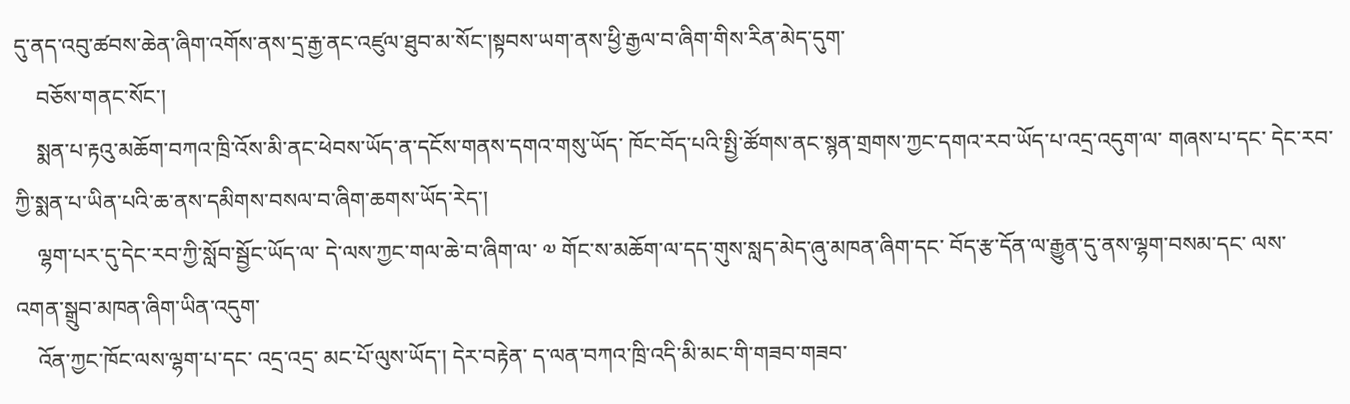དུ་ནད་འབུ་ཚབས་ཆེན་ཞིག་འགོས་ནས་དྲ་རྒྱ་ནང་འཛུལ་ཐུབ་མ་སོང་།སྟབས་ཡག་ནས་ཕྱི་རྒྱལ་བ་ཞིག་གིས་རིན་མེད་དུག་
    བཅོས་གནང་སོང་།
    སྨན་པ་རྟའུ་མཆོག་བཀའ་ཁྲི་འོས་མི་ནང་ཕེབས་ཡོད་ན་དངོས་གནས་དགའ་གསུ་ཡོད་ ཁོང་བོད་པའི་སྤྱི་ཚོགས་ནང་སྙན་གྲགས་ཀྱང་དགའ་རབ་ཡོད་པ་འདྲ་འདུག་ལ་ གཞས་པ་དང་ དེང་རབ་ཀྱི་སྨན་པ་ཡིན་པའི་ཆ་ནས་དམིགས་བསལ་བ་ཞིག་ཆགས་ཡོད་རེད་།
    ལྷག་པར་དུ་དེང་རབ་ཀྱི་སློབ་སྦྱོང་ཡོད་ལ་ དེ་ལས་ཀྱང་གལ་ཆེ་བ་ཞིག་ལ་ ༧ གོང་ས་མཆོག་ལ་དད་གུས་སླད་མེད་ཞུ་མཁན་ཞིག་དང་ བོད་རྩ་དོན་ལ་རྒྱུན་དུ་ནས་ལྷག་བསམ་དང་ ལས་འགན་སྒྲུབ་མཁན་ཞིག་ཡིན་འདུག་
    འོན་ཀྱང་ཁོང་ལས་ལྷག་པ་དང་ འདྲ་འདྲ་ མང་པོ་ལུས་ཡོད་། དེར་བརྟེན་ ད་ལན་བཀའ་ཁྲི་འདི་མི་མང་གི་གཟབ་གཟབ་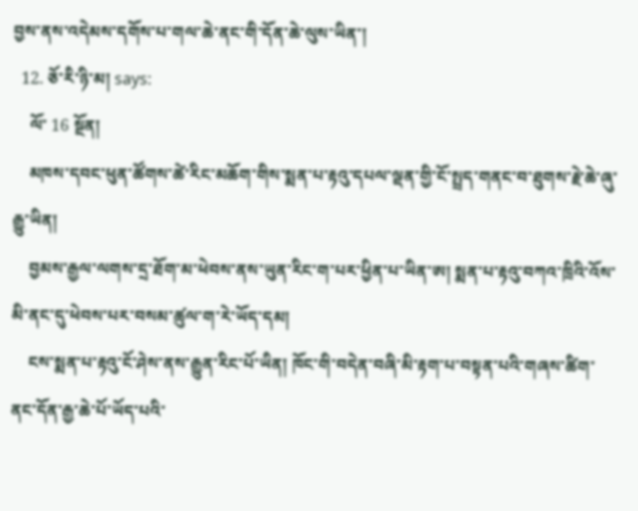བྱས་ནས་འདེམས་དགོས་པ་གལ་ཆེ་ནང་གི་དོན་ཆེ་ལུས་ཡིན་།
  12. ཅོ་རི་ཉི་མ། says:
    ལོ་ 16 སྔོན།
    མཁས་དབང་ཕུན་ཚོགས་ཚེ་རིང་མཆོག་གིས་སྨན་པ་རྟའུ་དཔལ་ལྡན་གྱི་ངོ་སྤྲད་གནང་བ་ཐུགས་རྗེ་ཆེ་ཞུ་རྒྱུ་ཡིན།
    བྱམས་རྒྱལ་ལགས་དྲ་ཐོག་མ་ཕེབས་ནས་ཡུན་རིང་ག་པར་ཕྱིན་པ་ཡིན་ཨ། སྨན་པ་རྟའུ་བཀའ་ཁྲིའི་འོས་མི་ནང་དུ་ཕེབས་པར་བསམ་ཚུལ་ག་རེ་ཡོད་དམ།
    ངས་སྨན་པ་རྟའུ་ངོ་ཤེས་ནས་རྒྱུན་རིང་པོ་ཡིན། ཁོང་གི་བདེན་བཞི་མི་རྟག་པ་བསྟན་པའི་གཞས་ཚིག་ནང་དོན་རྒྱ་ཆེ་པོ་ཡོད་པའི་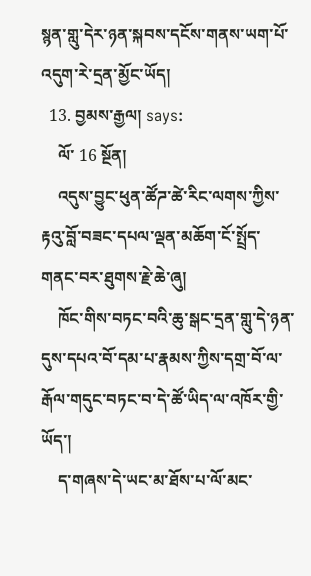སྙན་གླུ་དེར་ཉན་སྐབས་དངོས་གནས་ཡག་པོ་འདུག་རེ་དྲན་མྱོང་ཡོད།
  13. བྱམས་རྒྱལ། says:
    ལོ་ 16 སྔོན།
    འདུས་བྱུང་ཕུན་ཚོཌ་ཚེ་རིང་ལགས་ཀྱིས་རྟའུ་བློ་བཟང་དཔལ་ལྡན་མཆོག་ངོ་སྤྲོད་གནང་བར་ཐུགས་རྗེ་ཆེ་ཞུ།
    ཁོང་གིས་བཏང་བའི་ཆུ་སྒང་དྲན་གླུ་དེ་ཉན་དུས་དཔའ་བོ་དམ་པ་རྣམས་ཀྱིས་དགྲ་བོ་ལ་རྒོལ་གདུང་བཏང་བ་དེ་ཚོ་ཡིད་ལ་འཁོར་གྱི་ཡོད་།
    ད་གཞས་དེ་ཡང་མ་ཐོས་པ་ལོ་མང་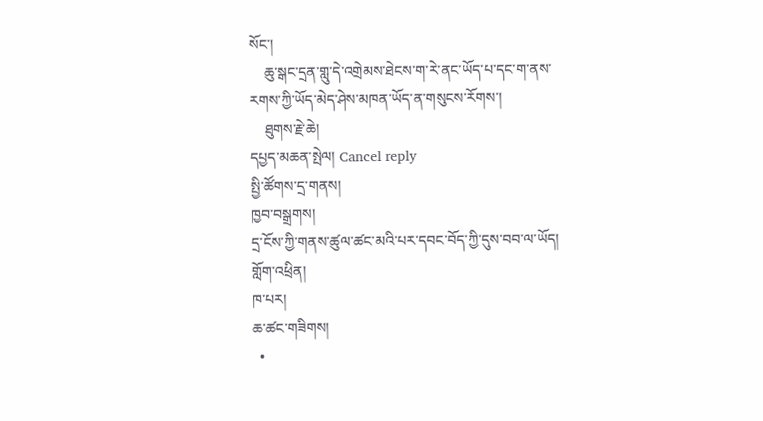སོང་།
    ཆུ་སྒང་དྲན་གླུ་དེ་འགྲེམས་ཐེངས་ག་རེ་ནང་ཡོད་པ་དང་ག་ནས་རགས་ཀྱི་ཡོད་མེད་ཤེས་མཁན་ཡོད་ན་གསུངས་རོགས་།
    ཐུགས་རྗེ་ཆེ།
དཔྱད་མཆན་སྤེལ། Cancel reply
སྤྱི་ཚོགས་དྲ་གནས།
ཁྱབ་བསྒྲགས།
དྲ་ངོས་ཀྱི་གནས་ཚུལ་ཚང་མའི་པར་དབང་བོད་ཀྱི་དུས་བབ་ལ་ཡོད།
གློག་འཕྲིན།
ཁ་པར།
ཆ་ཚང་གཟིགས།
  •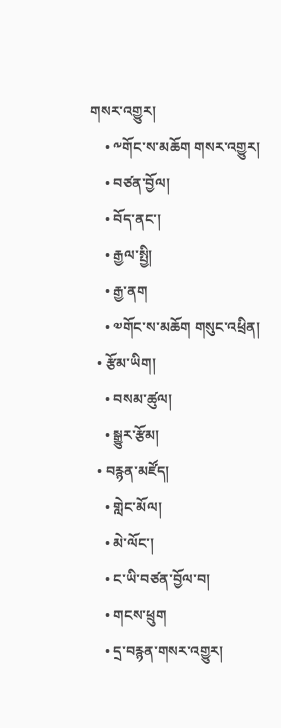གསར་འགྱུར།
    • ༸གོང་ས་མཆོག གསར་འགྱུར།
    • བཙན་བྱོལ།
    • བོད་ནང་།
    • རྒྱལ་སྤྱི།
    • རྒྱ་ནག
    • ༧གོང་ས་མཆོག གསུང་འཕྲིན།
  • རྩོམ་ཡིག།
    • བསམ་ཚུལ།
    • སྒྱུར་རྩོམ།
  • བརྙན་མཛོད།
    • གླེང་མོལ།
    • མེ་ལོང་།
    • ང་ཡི་བཙན་བྱོལ་བ།
    • གངས་ཕྲུག
    • དྲ་བརྙན་གསར་འགྱུར།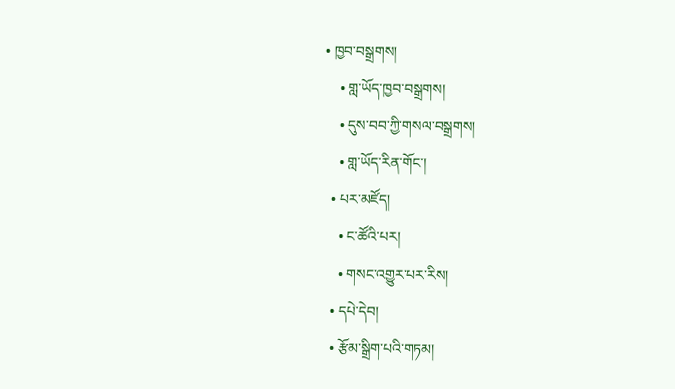• ཁྱབ་བསྒྲགས།
    • གླ་ཡོད་ཁྱབ་བསྒྲགས།
    • དུས་བབ་ཀྱི་གསལ་བསྒྲགས།
    • གླ་ཡོད་རིན་གོང་།
  • པར་མཛོད།
    • ང་ཚོའི་པར།
    • གསང་འགྱུར་པར་རིས།
  • དཔེ་དེབ།
  • རྩོམ་སྒྲིག་པའི་གཏམ།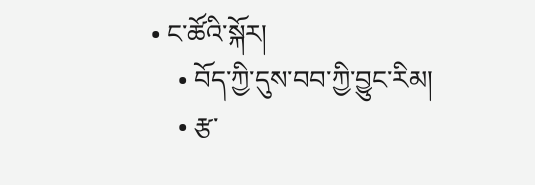• ང་ཚོའི་སྐོར།
    • བོད་ཀྱི་དུས་བབ་ཀྱི་བྱུང་རིམ།
    • རྩ་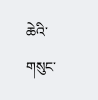ཆེའི་གསུང་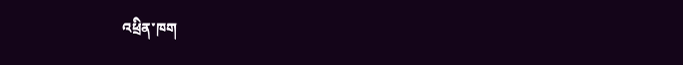འཕྲིན་ཁག